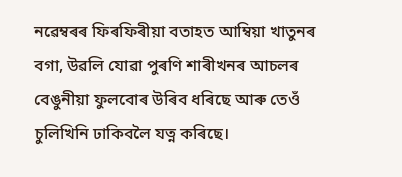নৱেম্বৰৰ ফিৰফিৰীয়া বতাহত আম্বিয়া খাতুনৰ বগা, উৱলি যোৱা পুৰণি শাৰীখনৰ আচলৰ বেঙুনীয়া ফুলবোৰ উৰিব ধৰিছে আৰু তেওঁ চুলিখিনি ঢাকিবলৈ যত্ন কৰিছে।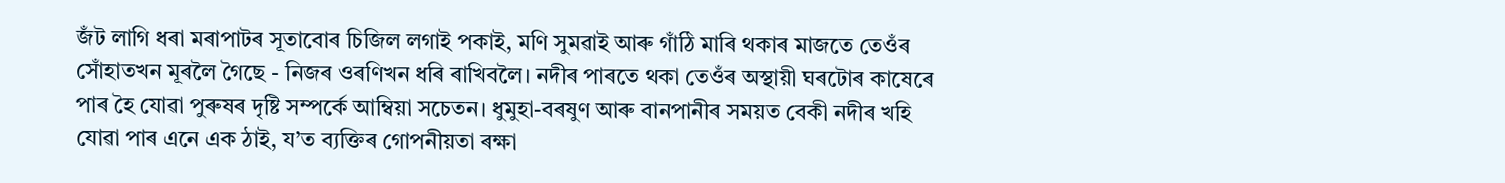জঁট লাগি ধৰা মৰাপাটৰ সূতাবোৰ চিজিল লগাই পকাই, মণি সুমৱাই আৰু গাঁঠি মাৰি থকাৰ মাজতে তেওঁৰ সোঁহাতখন মূৰলৈ গৈছে - নিজৰ ওৰণিখন ধৰি ৰাখিবলৈ। নদীৰ পাৰতে থকা তেওঁৰ অস্থায়ী ঘৰটোৰ কাষেৰে পাৰ হৈ যোৱা পুৰুষৰ দৃষ্টি সম্পৰ্কে আম্বিয়া সচেতন। ধুমুহা-বৰষুণ আৰু বানপানীৰ সময়ত বেকী নদীৰ খহি যোৱা পাৰ এনে এক ঠাই, য’ত ব্যক্তিৰ গোপনীয়তা ৰক্ষা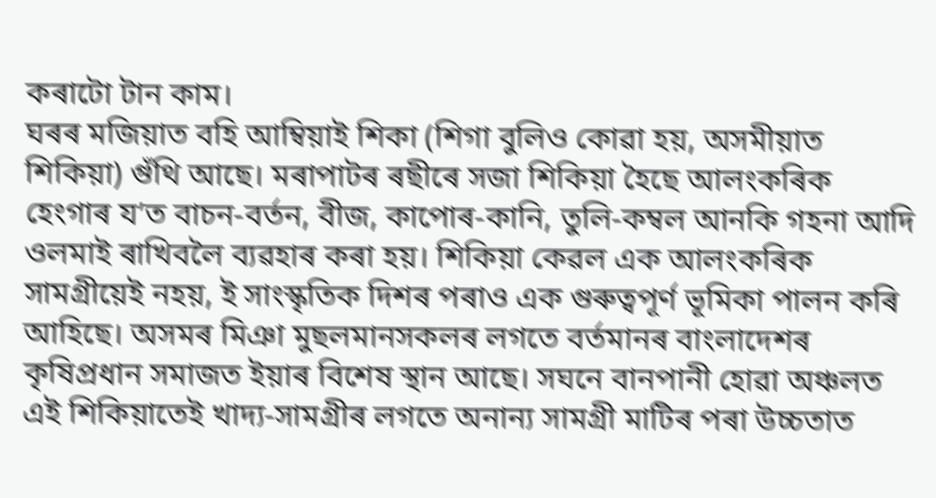কৰাটো টান কাম।
ঘৰৰ মজিয়াত বহি আম্বিয়াই শিকা (শিগা বুলিও কোৱা হয়, অসমীয়াত শিকিয়া) গুঁথি আছে। মৰাপাটৰ ৰছীৰে সজা শিকিয়া হৈছে আলংকৰিক হেংগাৰ য’ত বাচন-বৰ্তন, বীজ, কাপোৰ-কানি, তুলি-কম্বল আনকি গহনা আদি ওলমাই ৰাখিবলৈ ব্যৱহাৰ কৰা হয়। শিকিয়া কেৱল এক আলংকৰিক সামগ্ৰীয়েই নহয়, ই সাংস্কৃতিক দিশৰ পৰাও এক গুৰুত্বপূৰ্ণ ভূমিকা পালন কৰি আহিছে। অসমৰ মিঞা মুছলমানসকলৰ লগতে বৰ্তমানৰ বাংলাদেশৰ কৃষিপ্ৰধান সমাজত ইয়াৰ বিশেষ স্থান আছে। সঘনে বানপানী হোৱা অঞ্চলত এই শিকিয়াতেই খাদ্য-সামগ্ৰীৰ লগতে অনান্য সামগ্ৰী মাটিৰ পৰা উচ্চতাত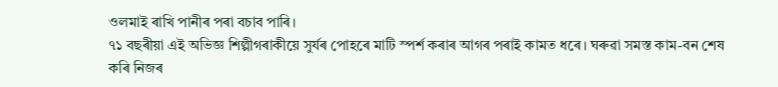ওলমাই ৰাখি পানীৰ পৰা বচাব পাৰি।
৭১ বছৰীয়া এই অভিজ্ঞ শিল্পীগৰাকীয়ে সুৰ্যৰ পোহৰে মাটি স্পৰ্শ কৰাৰ আগৰ পৰাই কামত ধৰে। ঘৰুৱা সমস্ত কাম-বন শেষ কৰি নিজৰ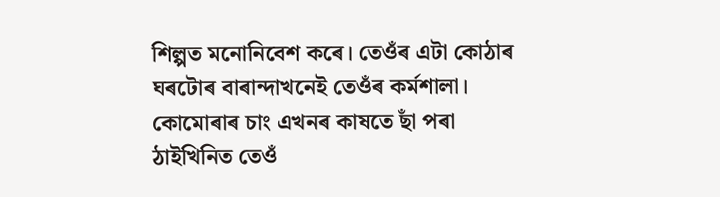শিল্পত মনোনিবেশ কৰে। তেওঁৰ এটা কোঠাৰ ঘৰটোৰ বাৰান্দাখনেই তেওঁৰ কৰ্মশালা। কোমোৰাৰ চাং এখনৰ কাষতে ছাঁ পৰা ঠাইখিনিত তেওঁ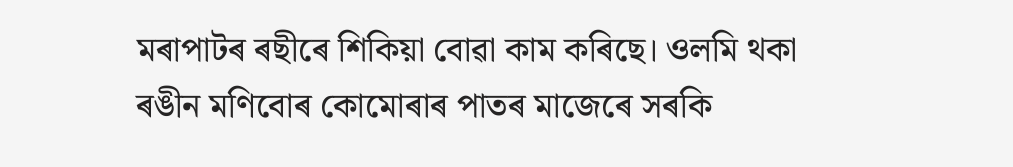মৰাপাটৰ ৰছীৰে শিকিয়া বোৱা কাম কৰিছে। ওলমি থকা ৰঙীন মণিবোৰ কোমোৰাৰ পাতৰ মাজেৰে সৰকি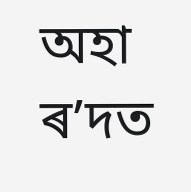অহা ৰ’দত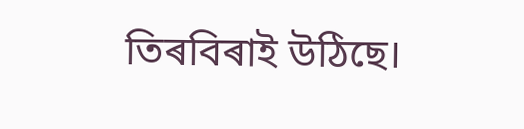তিৰবিৰাই উঠিছে।